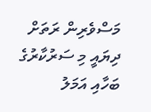މަސްވެރިން ރަތަށް ދިޔައީ މި ސަރުކާރުގެ ބަހާއި އަމަލު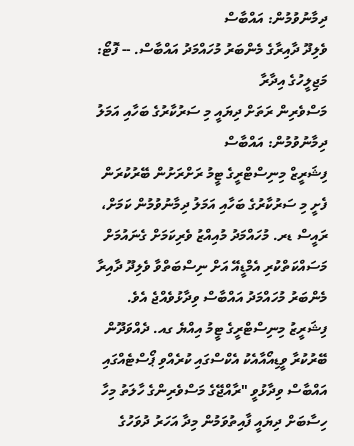ދިމާނުވުމުން: އައްބާސް
ވެލިދޫ ދާއިރާގެ މެންބަރު މުހައްމަދު އައްބާސް. -- ފޮޓޯ: މަޖިލީހުގެ އިދާރާ
މަސްވެރިން ރަތަށް ދިޔައީ މި ސަރުކާރުގެ ބަހާއި އަމަލު ދިމާނުވުމުން: އައްބާސް
ފިޝަރީޒް މިނިސްޓްރީގެ ޓީމު ރަށްރަށުން ބޭރުކުރަން ފެށީ މި ސަރުކާރުގެ ބަހާއި އަމަލު ދިމާނުވުމުން ކަމަށް، ރައީސް ޑރ. މުހައްމަދު މުއިއްޒު ވެރިކަމަށް ގެނައުމަށް މަސައްކަތްކުރި އެމްޑީއޭ އަށް ނިސްބަތްވާ ވެލިދޫ ދާއިރާ މެންބަރު މުހައްމަދު އައްބާސް ވިދާޅުވެއްޖެ އެވެ.
ފިޝަރީޒު މިނިސްޓްރީގެ ޓީމު އިއްޔެ ގއ. ދެއްވަދޫން ބޭރުކުރާ ވީޑިއޯއާއެކު އެކްސްގައި ކުރެއްވި ޕޯސްޓެއްގައި އައްބާސް ވިދާޅުވީ "ރާއްޖޭގެ މަސްވެރިންގެ ހާލަތު މިހާ ހިސާބަށް ދިޔައީ ފާއިތުވަމުން މިދާ އަހަރު ދުވަހުގެ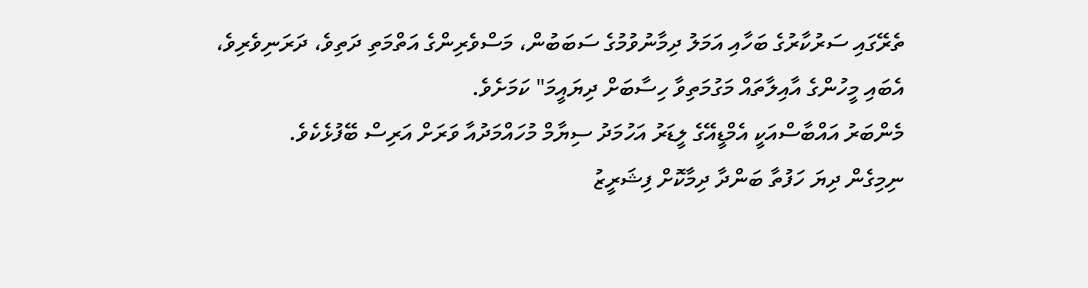ތެރޭގައި ސަރުކާރުގެ ބަހާއި އަމަލު ދިމާނުވުމުގެ ސަބަބުން، މަސްވެރިންގެ އަތްމަތި ދަތިވެ، ދަރަނިވެރިވެ، އެބައި މީހުންގެ އާއިލާތައް މަގުމަތިވާ ހިސާބަށް ދިޔައީމަ" ކަމަށެވެ.
މެންބަރު އައްބާސްއަކީ އެމްޑީއޭގެ ލީޑަރު އަހުމަދު ސިޔާމް މުހައްމަދުއާ ވަރަށް އަރިސް ބޭފުޅެކެވެ.
ނިމިގެން ދިޔަ ހަފުތާ ބަންދާ ދިމާކޮށް ފިޝަރީޒު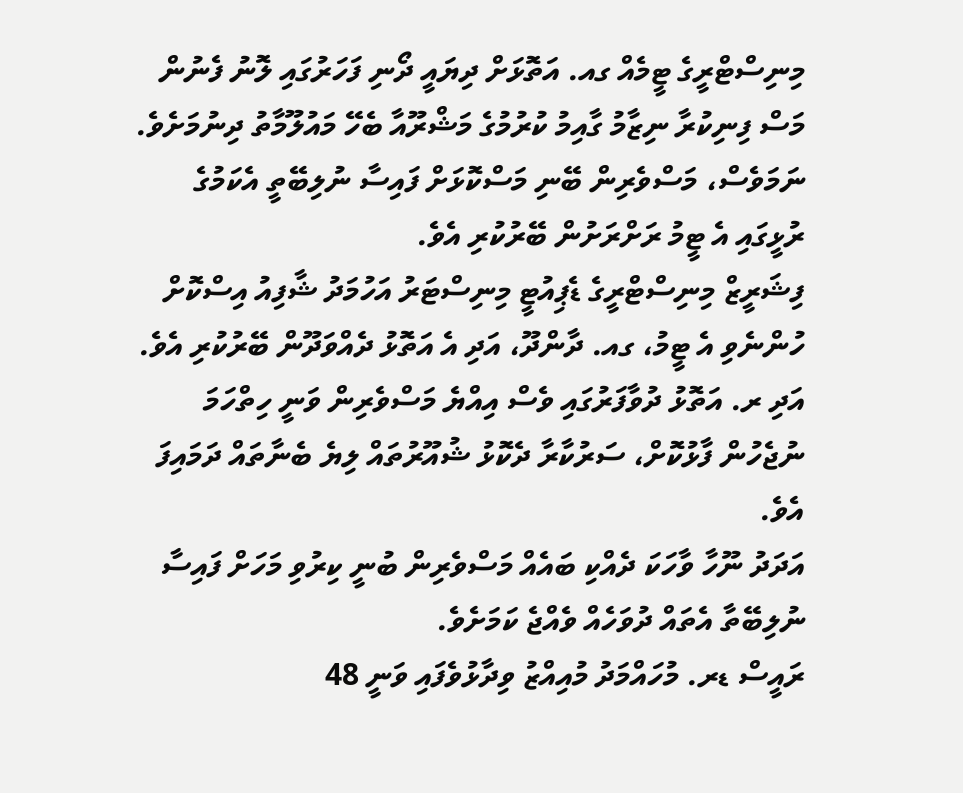މިނިސްޓްރީގެ ޓީމެއް ގއ. އަތޮޅަށް ދިޔައީ ދޯނި ފަހަރުގައި ލޮނު ފެނުން މަސް ފިނިކުރާ ނިޒާމު ގާއިމު ކުރުމުގެ މަޝްރޫއާ ބެހޭ މައުލޫމާތު ދިނުމަށެވެ. ނަމަވެސް، މަސްވެރިން ބޭނި މަސްކޮޅަށް ފައިސާ ނުލިބޭތީ އެކަމުގެ ރުޅީގައި އެ ޓީމު ރަށްރަށުން ބޭރުކުރި އެވެ.
ފިޝަރީޒް މިނިސްޓްރީގެ ޑެޕިއުޓީ މިނިސްޓަރު އަހުމަދު ޝާފިއު އިސްކޮށް ހުންނެވި އެ ޓީމު، ގއ. ދާންދޫ، އަދި އެ އަތޮޅު ދެއްވަދޫން ބޭރުކުރި އެވެ. އަދި ރ. އަތޮޅު ދުވާފަރުގައި ވެސް އިއްޔެ މަސްވެރިން ވަނީ ހިތްހަމަ ނުޖެހުން ފާޅުކޮށް، ސަރުކާރާ ދެކޮޅު ޝުއޫރުތައް ލިޔެ ބެނާތައް ދަމައިފަ އެވެ.
އަދަދު ނޫހާ ވާހަކަ ދެއްކި ބައެއް މަސްވެރިން ބުނީ ކިރުވި މަހަށް ފައިސާ ނުލިބޭތާ އެތައް ދުވަހެއް ވެއްޖެ ކަމަށެވެ.
ރައީސް ޑރ. މުހައްމަދު މުއިއްޒު ވިދާޅުވެފައި ވަނީ 48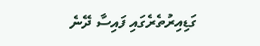ގަޑިއިރުތެރެގައި ފައިސާ ދޭނެ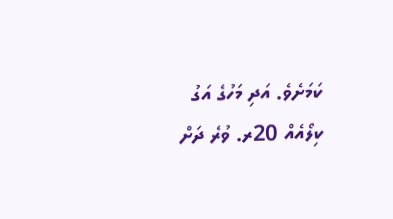ކަމަށެވެ. އަދި މަހުގެ އަގު ކިލޯއެއް 20ރ. ވުރެ ދަށް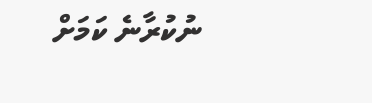ނުކުރާނެ ކަމަށް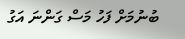ބުނުމަށް ފަހު މަސް ގަންނަ އަގު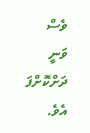ވެސް ވަނީ ދަށްކޮށްފަ އެވެ.